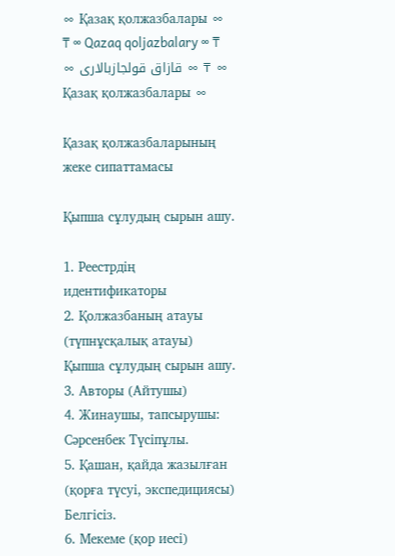∞ Қазақ қолжазбалары ∞ ₸ ∞ Qazaq qoljazbalary ∞ ₸ ∞ قازاق قولجازبالارى ∞ ₸ ∞ Қазақ қолжазбалары ∞

Қазақ қолжазбаларының жеке сипаттамасы

Қыпша сұлудың сырын ашу.

1. Реестрдің идентификаторы
2. Қолжазбаның атауы (түпнұсқалық атауы)
Қыпша сұлудың сырын ашу.
3. Авторы (Айтушы)
4. Жинаушы, тапсырушы:
Сәрсенбек Түсіпұлы.
5. Қашан, қайда жазылған (қорға түсуі, экспедициясы)
Белгісіз.
6. Мекеме (қор иесі)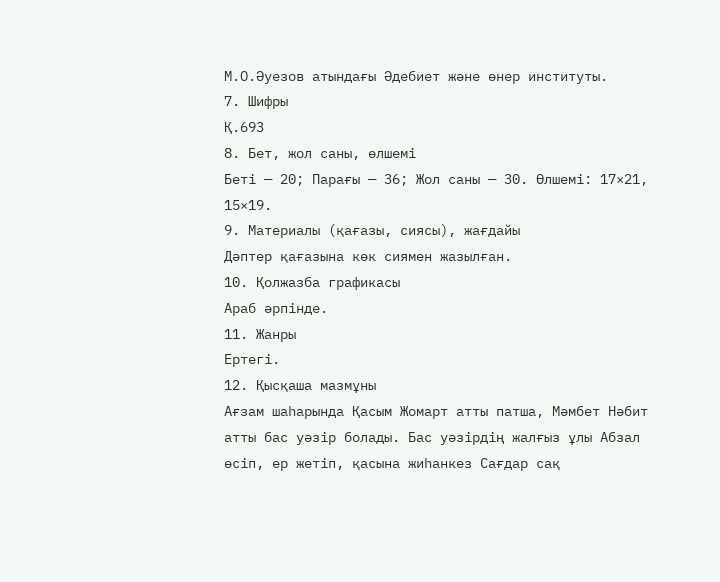М.О.Әуезов атындағы Әдебиет және өнер институты.
7. Шифры
Қ.693
8. Бет, жол саны, өлшемі
Беті — 20; Парағы — 36; Жол саны — 30. Өлшемі: 17×21, 15×19.
9. Материалы (қағазы, сиясы), жағдайы
Дәптер қағазына көк сиямен жазылған.
10. Қолжазба графикасы
Араб әрпінде.
11. Жанры
Ертегі.
12. Қысқаша мазмұны
Ағзам шаһарында Қасым Жомарт атты патша, Мәмбет Нәбит атты бас уәзір болады. Бас уәзірдің жалғыз ұлы Абзал өсіп, ер жетіп, қасына жиһанкез Сағдар сақ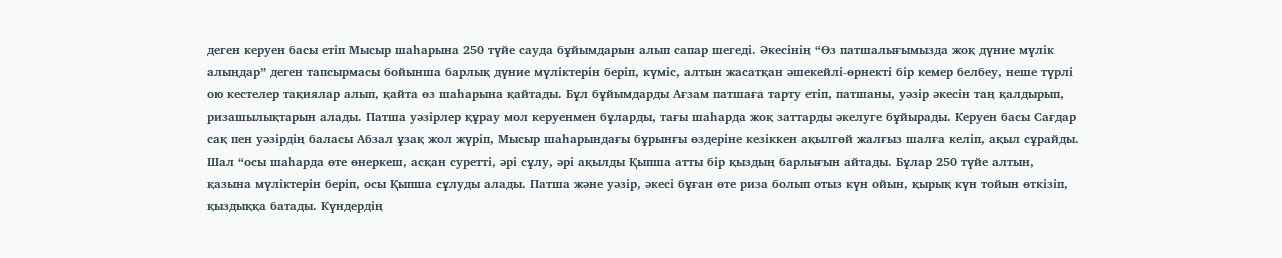деген керуен басы етіп Мысыр шаһарына 250 түйе сауда бұйымдарын алып сапар шегеді. Әкесінің “Өз патшалығымызда жоқ дүние мүлік алыңдар” деген тапсырмасы бойынша барлық дүние мүліктерін беріп, күміс, алтын жасатқан әшекейлі-өрнекті бір кемер белбеу, неше түрлі ою кестелер тақиялар алып, қайта өз шаһарына қайтады. Бұл бұйымдарды Ағзам патшаға тарту етіп, патшаны, уәзір әкесін таң қалдырып, ризашылықтарын алады. Патша уәзірлер құрау мол керуенмен бұларды, тағы шаһарда жоқ заттарды әкелуге бұйырады. Керуен басы Сағдар сақ пен уәзірдің баласы Абзал ұзақ жол жүріп, Мысыр шаһарындағы бұрынғы өздеріне кезіккен ақылгөй жалғыз шалға келіп, ақыл сұрайды. Шал “осы шаһарда өте өнеркеш, асқан суретті, әрі сұлу, әрі ақылды Қыпша атты бір қыздың барлығын айтады. Бұлар 250 түйе алтын, қазына мүліктерін беріп, осы Қыпша сұлуды алады. Патша және уәзір, әкесі бұған өте риза болып отыз күн ойын, қырық күн тойын өткізіп, қыздыққа батады. Күндердің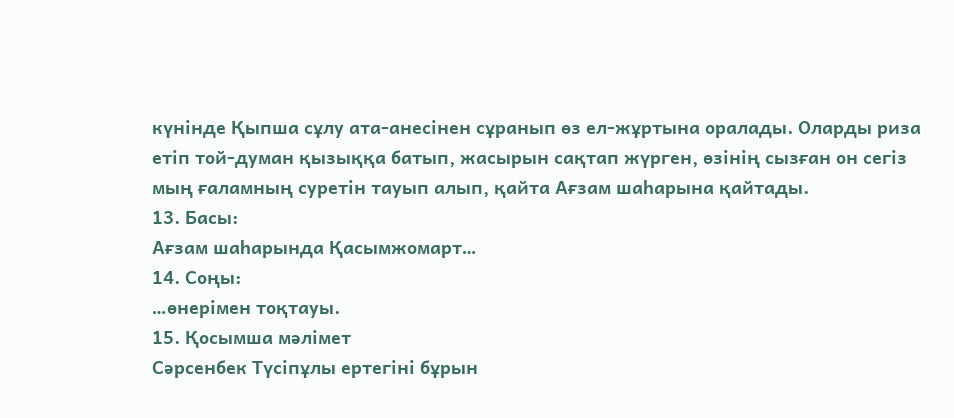күнінде Қыпша сұлу ата-анесінен сұранып өз ел-жұртына оралады. Оларды риза етіп той-думан қызыққа батып, жасырын сақтап жүрген, өзінің сызған он сегіз мың ғаламның суретін тауып алып, қайта Ағзам шаһарына қайтады.
13. Басы:
Ағзам шаһарында Қасымжомарт…
14. Соңы:
…өнерімен тоқтауы.
15. Қосымша мәлімет
Сәрсенбек Түсіпұлы ертегіні бұрын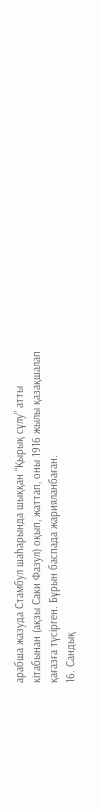арабша жазуда Стамбул шаһарында шыққан “Қырық сұлу” атты кітабынан (ақзы Саки Фазул) оқып, жаттап, оны 1916 жылы қазақшалап қағазға түсірген. Бұрын баспада жарияланбаған.
16. Сандық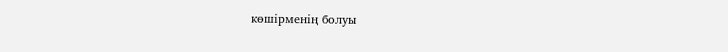көшірменің болуы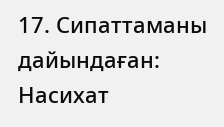17. Сипаттаманы дайындаған:
Насихат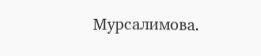Мурсалимова.